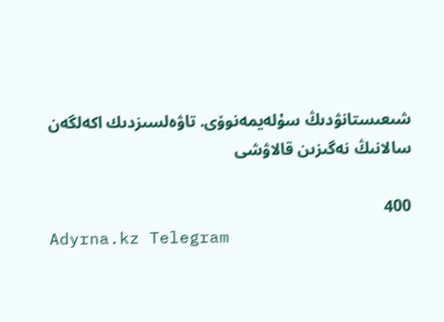شىعىستانۋدىڭ سۇلەيمەنوۆى. تاۋەلسىزدىك اكەلگەن سالانىڭ نەگىزىن قالاۋشى

400
Adyrna.kz Telegram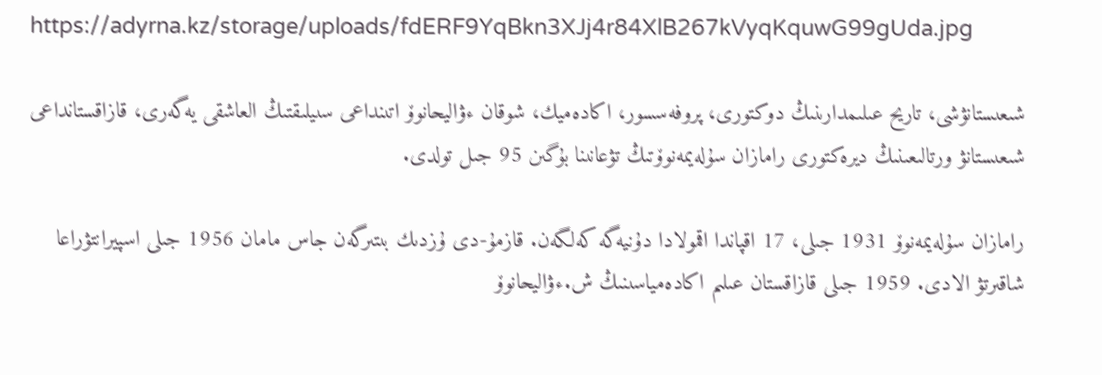https://adyrna.kz/storage/uploads/fdERF9YqBkn3XJj4r84XlB267kVyqKquwG99gUda.jpg

شىعىستانۋشى، تاريح عىلىمدارىنىڭ دوكتورى، پروفەسسور، اكادەميك، شوقان ءۋاليحانوۆ اتىنداعى سىيلىقتىڭ العاشقى يەگەرى، قازاقستانداعى شىعىستانۋ ورتالىعىنىڭ ديرەكتورى رامازان سۇلەيمەنوۆتىڭ تۋعانىنا بۇگىن 95 جىل تولدى.

رامازان سۇلەيمەنوۆ 1931 جىلى، 17 اقپاندا اقمولادا دۇنيەگە كەلگەن. قازمۇ-دى ۇزدىك بىتىرگەن جاس مامان 1956 جىلى اسپيرانتۋراعا شاقىرتۋ الادى. 1959 جىلى قازاقستان عىلىم اكادەمياسىنىڭ ش.ءۋاليحانوۆ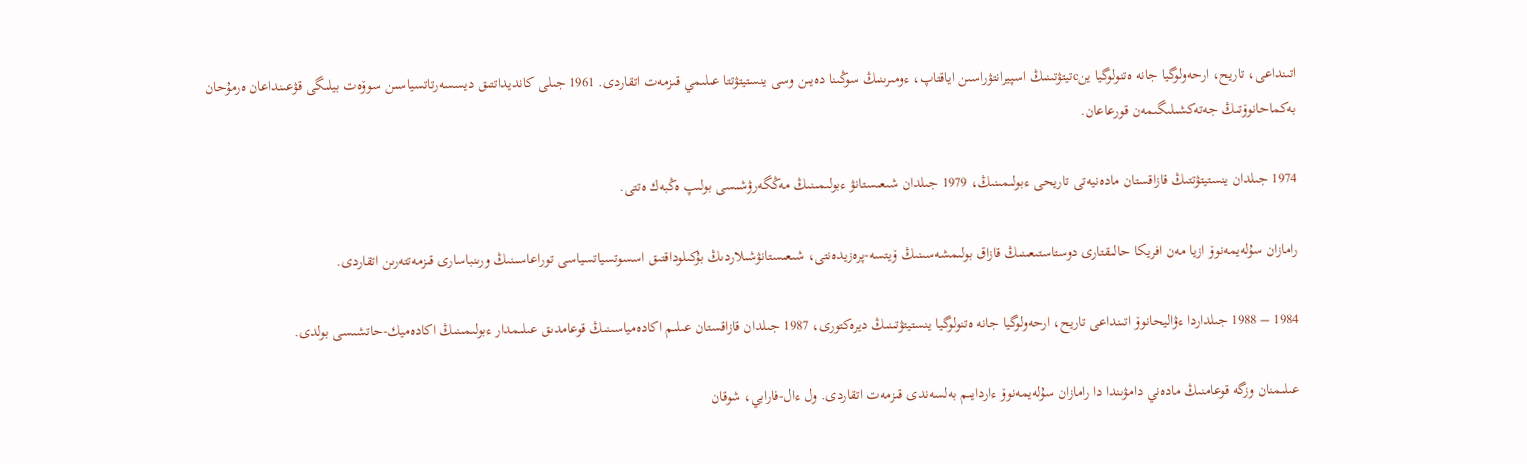اتىنداعى، تاريح، ارحەولوگيا جانە ەتنولوگيا ينcتيتۋتىنىڭ اسپيرانتۋراسىن اياقتاپ، ءومىرىنىڭ سوڭىنا دەيىن وسى ينستيتۋتتا عىلىمي قىزمەت اتقاردى. 1961 جىلى كانديداتتىق ديسسەرتاتسياسىن سوۆەت بيلىگى قۋعىنداعان ەرمۇحان بەكماحانوۆتىڭ جەتەكشىلىگىمەن قورعاعان.

1974 جىلدان ينستيتۋتتىڭ قازاقستان مادەنيەتى تاريحى ءبولىمىنىڭ، 1979 جىلدان شىعىستانۋ ءبولىمىنىڭ مەڭگەرۋشىسى بولىپ ەڭبەك ەتتى.

رامازان سۇلەيمەنوۆ ازيا مەن افريكا حالىقتارى دوستاستىعىنىڭ قازاق بولىمشەسىنىڭ ۆيتسە-پرەزيدەنتى، شىعىستانۋشىلاردىڭ بۇكىلوداقتىق اسسوتسياتسياسى توراعاسىنىڭ ورىنباسارى قىزمەتتەرىن اتقاردى.

1984 – 1988 جىلداردا ءۋاليحانوۆ اتىنداعى تاريح، ارحەولوگيا جانە ەتنولوگيا ينستيتۋتىنىڭ ديرەكتورى، 1987 جىلدان قازاقستان عىلىم اكادەمياسىنىڭ قوعامدىق عىلىمدار ءبولىمىنىڭ اكادەميك-حاتشىسى بولدى.

عىلىمنان وزگە قوعامنىڭ مادەني دامۋىندا دا رامازان سۇلەيمەنوۆ ءاردايىم بەلسەندى قىزمەت اتقاردى. ول ءال-فارابي، شوقان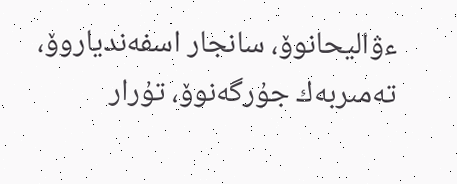ءۋاليحانوۆ، سانجار اسفەندياروۆ، تەمىربەك جۇرگەنوۆ، تۇرار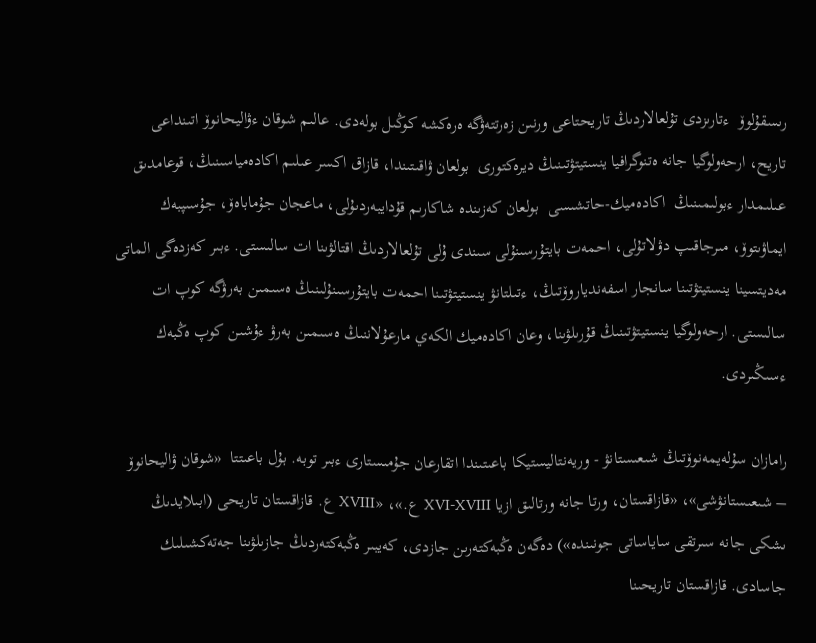رىسقۇلوۆ  ءتارىزدى تۇلعالاردىڭ تاريحتاعى ورنىن زەرتتەۋگە ەرەكشە كوڭىل بولەدى. عالىم شوقان ءۋاليحانوۆ اتىنداعى تاريح، ارحەولوگيا جانە ەتنوگرافيا ينستيتۋتىنىڭ ديرەكتورى  بولعان ۋاقىتىندا، قازاق اكسر عىلىم اكادەمياسىنىڭ، قوعامدىق عىلىمدار ءبولىمىنىڭ  اكادەميك-حاتشىسى  بولعان كەزىندە شاكارىم قۇدايبەردىۇلى، ماعجان جۇماباەۆ، جۇسىپبەك ايماۋىتوۆ، مىرجاقىپ دۋلاتۇلى، احمەت بايتۇرسىنۇلى سىندى ۇلى تۇلعالاردىڭ اقتالۋىنا ات سالىستى. ءبىر كەزدەگى الماتى مەديتسينا ينستيتۋتىنا سانجار اسفەندياروۆتىڭ، ءتىلتانۋ ينستيتۋتىنا احمەت بايتۇرسىنۇلىنىڭ ەسىمىن بەرۋگە كوپ ات سالىستى. ارحەولوگيا ينستيتۋتىنىڭ قۇرىلۋىنا، وعان اكادەميك الكەي مارعۇلاننىڭ ەسىمىن بەرۋ ءۇشىن كوپ ەڭبەك ءسىڭىردى.

رامازان سۇلەيمەنوۆتىڭ شىعىستانۋ - وريەنتاليستيكا باعىتىندا اتقارعان جۇمىستارى ءبىر توبە. بۇل باعىتتا  «شوقان ۋاليحانوۆ – شىعىستانۋشى»، «قازاقستان، ورتا جانە ورتالىق ازيا XVI-XVIII ع.»، «XVIII ع. قازاقستان تاريحى (ابىلايدىڭ ىشكى جانە سىرتقى ساياساتى جونىندە») دەگەن ەڭبەكتەرىن جازدى، كەيبىر ەڭبەكتەردىڭ جازىلۋىنا جەتەكشىلىك جاسادى. قازاقستان تاريحىنا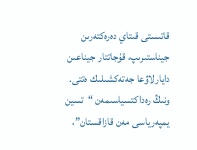قاتىستى قىتاي دەرەكتەرىن جيناستىرىپ، قۇجاتتار جيناعىن دايارلاۋعا جەتەكشىلىك ەتتى. ونىڭ رەداكتسياسىمەن “تسين يمپەرياسى مەن قازاقستان”،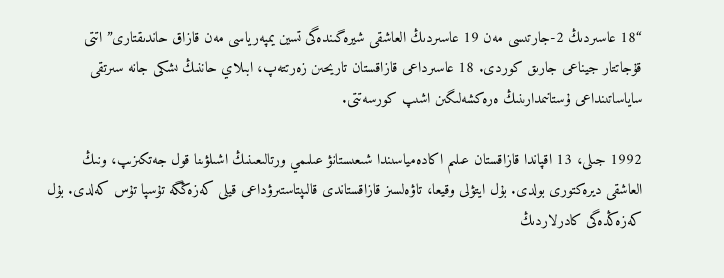“18 عاسىردىڭ 2-جارتىسى مەن 19 عاسىردىڭ العاشقى شيرەگىندەگى تسين يمپەرياسى مەن قازاق حاندىقتارى” اتتى قۇجاتتار جيناعى جارىق كوردى. 18 عاسىرداعى قازاقستان تاريحىن زەرتتەپ، ابىلاي حاننىڭ ىشكى جانە سىرتقى ساياساتىنداعى ۇستانىمدارىنىڭ ەرەكشەلىگىن اشىپ كورسەتتى.

1992 جىلى، 13 اقپاندا قازاقستان عىلىم اكادەمياسىندا شىعىستانۋ عىلىمي ورتالىعىنىڭ اشىلۋىنا قول جەتكىزىپ، ونىڭ العاشقى ديرەكتورى بولدى. بۇل ايتۋلى وقيعا، تاۋەلسىز قازاقستاندى قالىپتاستىرۋداعى قيلى كەزەڭگە تۇسپا تۇس كەلدى. بۇل كەزەڭدەگى كادرلاردىڭ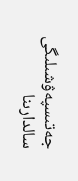جەتىسپەۋشىلىگى سالدارىنا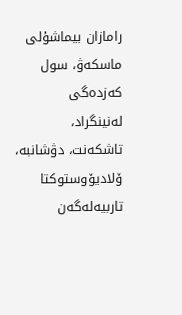رامازان بيماشۇلى ماسكەۋ، سول كەزدەگى لەنينگراد، تاشكەنت، دۋشانبە، ۆلاديۆوستوكتا تاربيەلەگەن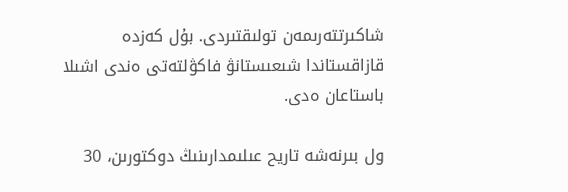شاكىرتتەرىمەن تولىقتىردى. بۇل كەزدە قازاقستاندا شىعىستانۋ فاكۋلتەتى ەندى اشىلا باستاعان ەدى.

ول بىرنەشە تاريح عىلىمدارىنىڭ دوكتورىن، 30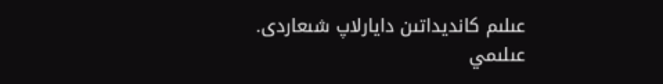عىلىم كانديداتىن دايارلاپ شىعاردى. عىلىمي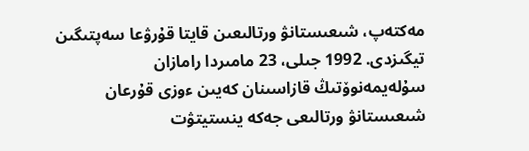مەكتەپ، شىعىستانۋ ورتالىعىن قايتا قۇرۋعا سەپتىگىن تيگىزدى. 1992 جىلى، 23 مامىردا رامازان سۇلەيمەنوۆتىڭ قازاسىنان كەيىن ءوزى قۇرعان شىعىستانۋ ورتالىعى جەكە ينستيتۋت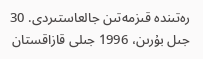رەتىندە قىزمەتىن جالعاستىردى. 30 جىل بۇرىن، 1996 جىلى قازاقستان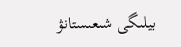بيلىگى شىعىستانۋ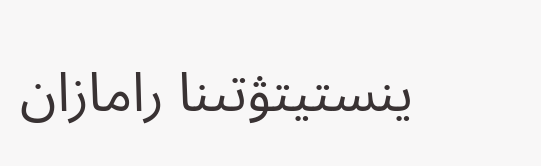ينستيتۋتىنا رامازان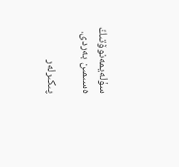سۇلەيمەنوۆتىڭ ەسىمىن بەردى.

پىكىرلەر